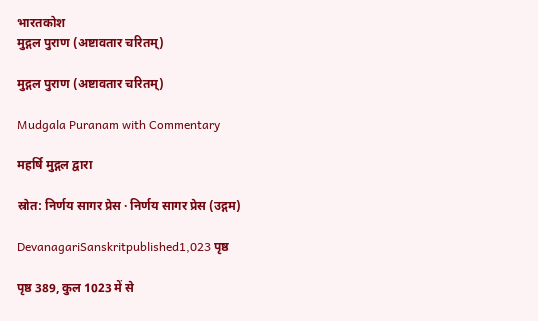भारतकोश
मुद्गल पुराण (अष्टावतार चरितम्)

मुद्गल पुराण (अष्टावतार चरितम्)

Mudgala Puranam with Commentary

महर्षि मुद्गल द्वारा

स्रोत: निर्णय सागर प्रेस · निर्णय सागर प्रेस (उद्गम)

DevanagariSanskritpublished1,023 पृष्ठ

पृष्ठ 389, कुल 1023 में से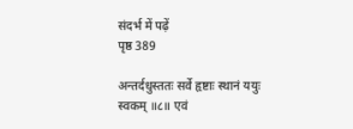संदर्भ में पढ़ें
पृष्ठ 389

अन्तर्दधुस्ततः सर्वे हृष्टाः स्थानं ययुः स्वकम् ॥८॥ एवं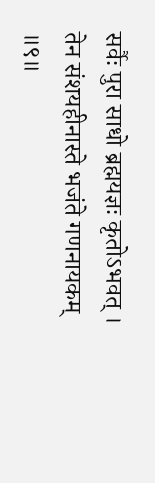सर्वैः पुरा साधो ब्रह्मयज्ञः कृतोऽभवत् । तेन संशयहीनास्ते भजंते गणनायकम् ॥९॥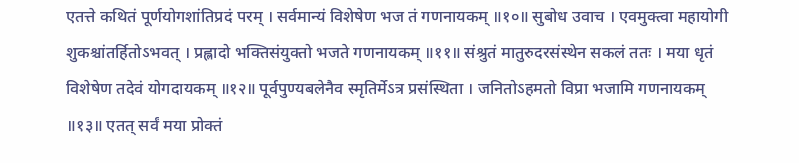एतत्ते कथितं पूर्णयोगशांतिप्रदं परम् । सर्वमान्यं विशेषेण भज तं गणनायकम् ॥१०॥ सुबोध उवाच । एवमुक्त्वा महायोगी शुकश्चांतर्हितोऽभवत् । प्रह्लादो भक्तिसंयुक्तो भजते गणनायकम् ॥११॥ संश्रुतं मातुरुदरसंस्थेन सकलं ततः । मया धृतं विशेषेण तदेवं योगदायकम् ॥१२॥ पूर्वपुण्यबलेनैव स्मृतिर्मेऽत्र प्रसंस्थिता । जनितोऽहमतो विप्रा भजामि गणनायकम् ॥१३॥ एतत् सर्वं मया प्रोक्तं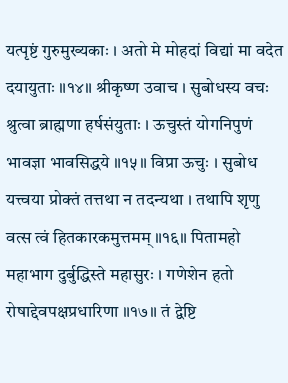यत्पृष्टं गुरुमुख्यकाः । अतो मे मोहदां विद्यां मा वदेत दयायुताः ॥१४॥ श्रीकृष्ण उवाच । सुबोधस्य वचः श्रुत्वा ब्राह्मणा हर्षसंयुताः । ऊचुस्तं योगनिपुणं भावज्ञा भावसिद्धये ॥१५॥ विप्रा ऊचुः । सुबोध यत्त्वया प्रोक्तं तत्तथा न तदन्यथा । तथापि शृणु वत्स त्वं हितकारकमुत्तमम् ॥१६॥ पितामहो महाभाग दुर्बुद्धिस्ते महासुरः । गणेशेन हतो रोषाद्देवपक्षप्रधारिणा ॥१७॥ तं द्वेष्टि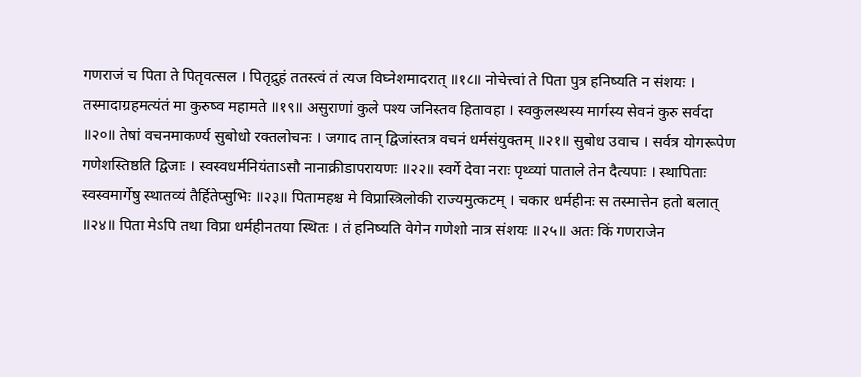गणराजं च पिता ते पितृवत्सल । पितृद्रुहं ततस्त्वं तं त्यज विघ्नेशमादरात् ॥१८॥ नोचेत्त्वां ते पिता पुत्र हनिष्यति न संशयः । तस्मादाग्रहमत्यंतं मा कुरुष्व महामते ॥१९॥ असुराणां कुले पश्य जनिस्तव हितावहा । स्वकुलस्थस्य मार्गस्य सेवनं कुरु सर्वदा ॥२०॥ तेषां वचनमाकर्ण्य सुबोधो रक्तलोचनः । जगाद तान् द्विजांस्तत्र वचनं धर्मसंयुक्तम् ॥२१॥ सुबोध उवाच । सर्वत्र योगरूपेण गणेशस्तिष्ठति द्विजाः । स्वस्वधर्मनियंताऽसौ नानाक्रीडापरायणः ॥२२॥ स्वर्गे देवा नराः पृथ्व्यां पाताले तेन दैत्यपाः । स्थापिताः स्वस्वमार्गेषु स्थातव्यं तैर्हितेप्सुभिः ॥२३॥ पितामहश्च मे विप्रास्त्रिलोकी राज्यमुत्कटम् । चकार धर्महीनः स तस्मात्तेन हतो बलात् ॥२४॥ पिता मेऽपि तथा विप्रा धर्महीनतया स्थितः । तं हनिष्यति वेगेन गणेशो नात्र संशयः ॥२५॥ अतः किं गणराजेन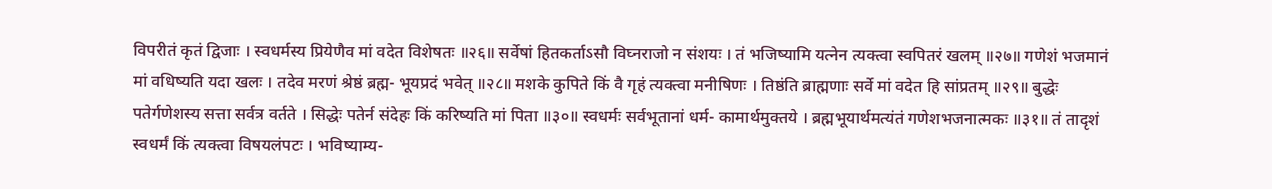विपरीतं कृतं द्विजाः । स्वधर्मस्य प्रियेणैव मां वदेत विशेषतः ॥२६॥ सर्वेषां हितकर्ताऽसौ विघ्नराजो न संशयः । तं भजिष्यामि यत्नेन त्यक्त्वा स्वपितरं खलम् ॥२७॥ गणेशं भजमानं मां वधिष्यति यदा खलः । तदेव मरणं श्रेष्ठं ब्रह्म- भूयप्रदं भवेत् ॥२८॥ मशके कुपिते किं वै गृहं त्यक्त्वा मनीषिणः । तिष्ठंति ब्राह्मणाः सर्वे मां वदेत हि सांप्रतम् ॥२९॥ बुद्धेः पतेर्गणेशस्य सत्ता सर्वत्र वर्तते । सिद्धेः पतेर्न संदेहः किं करिष्यति मां पिता ॥३०॥ स्वधर्मः सर्वभूतानां धर्म- कामार्थमुक्तये । ब्रह्मभूयार्थमत्यंतं गणेशभजनात्मकः ॥३१॥ तं तादृशं स्वधर्मं किं त्यक्त्वा विषयलंपटः । भविष्याम्य-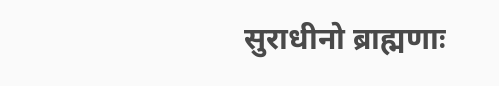सुराधीनो ब्राह्मणाः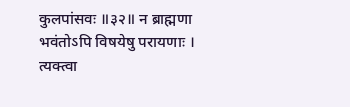कुलपांसवः ॥३२॥ न ब्राह्मणा भवंतोऽपि विषयेषु परायणाः । त्यक्त्वा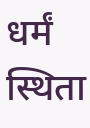धर्मं स्थिता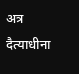अत्र दैत्याधीना